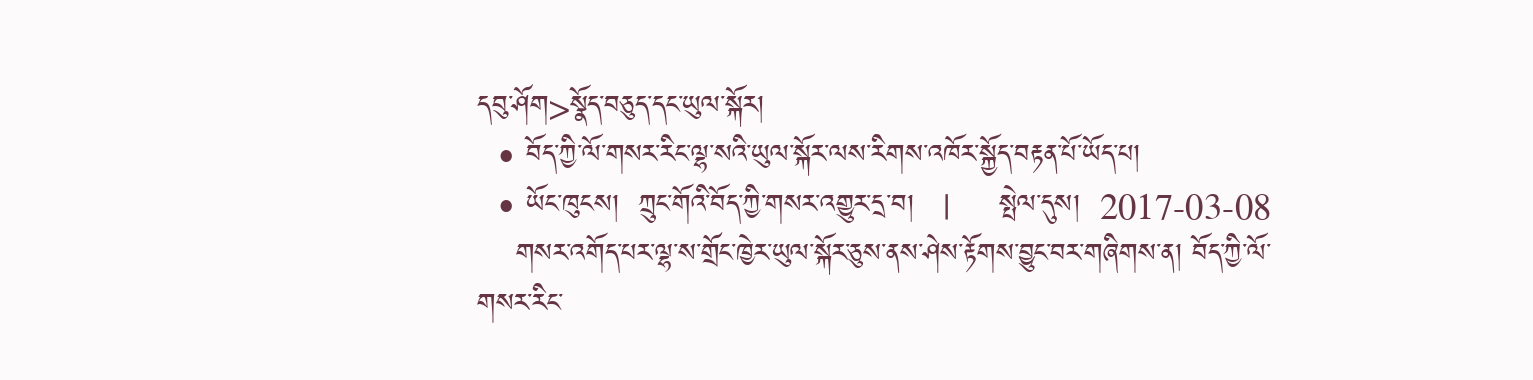དབུ་ཤོག>སྣོད་བཅུད་དང་ཡུལ་སྐོར།
  • བོད་ཀྱི་ལོ་གསར་རིང་ལྷ་སའི་ཡུལ་སྐོར་ལས་རིགས་འཁོར་སྐྱོད་བརྟན་པོ་ཡོད་པ།
  • ཡོང་ཁུངས།  ཀྲུང་གོའི་བོད་ཀྱི་གསར་འགྱུར་དྲ་བ།   |     སྤེལ་དུས།  2017-03-08
    གསར་འགོད་པར་ལྷ་ས་གྲོང་ཁྱེར་ཡུལ་སྐོར་ཅུས་ནས་ཤེས་རྟོགས་བྱུང་བར་གཞིགས་ན། བོད་ཀྱི་ལོ་གསར་རིང་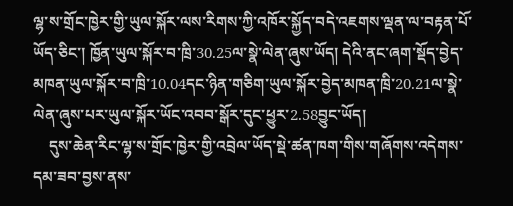ལྷ་ས་གྲོང་ཁྱེར་གྱི་ཡུལ་སྐོར་ལས་རིགས་ཀྱི་འཁོར་སྐྱོད་བདེ་འཇགས་ལྡན་ལ་བརྟན་པོ་ཡོད་ཅིང་། ཁྱོན་ཡུལ་སྐོར་བ་ཁྲི་30.25ལ་སྣེ་ལེན་ཞུས་ཡོད། དེའི་ནང་ཞག་སྡོད་བྱེད་མཁན་ཡུལ་སྐོར་བ་ཁྲི་10.04དང་ཉིན་གཅིག་ཡུལ་སྐོར་བྱེད་མཁན་ཁྲི་20.21ལ་སྣེ་ལེན་ཞུས་པར་ཡུལ་སྐོར་ཡོང་འབབ་སྒོར་དུང་ཕྱུར་2.58བྱུང་ཡོད།
    དུས་ཆེན་རིང་ལྷ་ས་གྲོང་ཁྱེར་གྱི་འབྲེལ་ཡོད་སྡེ་ཚན་ཁག་གིས་གཞོགས་འདེགས་དམ་ཟབ་བྱས་ནས་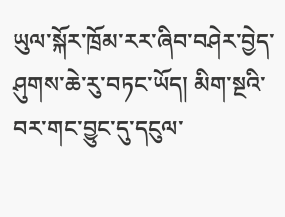ཡུལ་སྐོར་ཁྲོམ་རར་ཞིབ་བཤེར་བྱེད་ཤུགས་ཆེ་རུ་བཏང་ཡོད། མིག་སྔའི་བར་གང་བྱུང་དུ་དངུལ་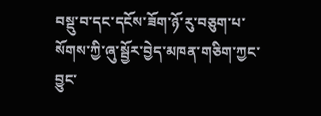བསྡུ་བ་དང་དངོས་ཟོག་ཉོ་རུ་བཅུག་པ་སོགས་ཀྱི་ཞུ་སྦྱོར་བྱེད་མཁན་གཅིག་ཀྱང་བྱུང་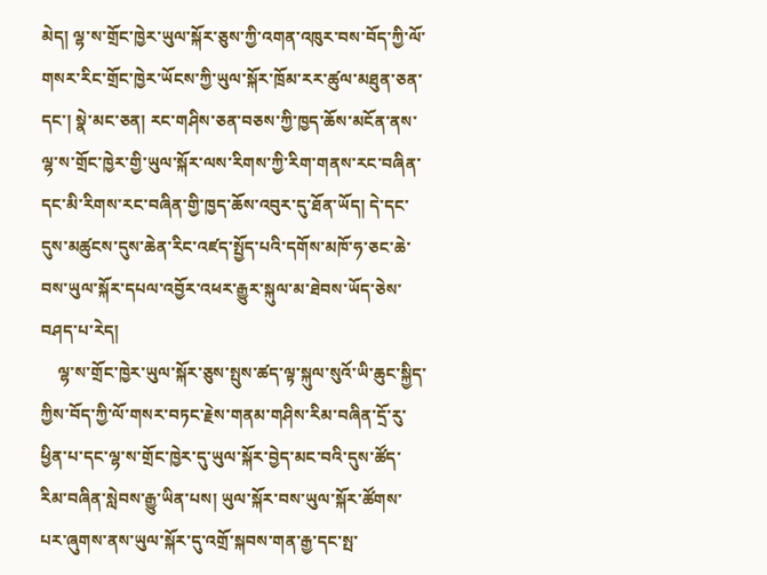མེད། ལྷ་ས་གྲོང་ཁྱེར་ཡུལ་སྐོར་ཅུས་ཀྱི་འགན་འཁུར་བས་བོད་ཀྱི་ལོ་གསར་རིང་གྲོང་ཁྱེར་ཡོངས་ཀྱི་ཡུལ་སྐོར་ཁྲོམ་རར་ཚུལ་མཐུན་ཅན་དང་། སྣེ་མང་ཅན། རང་གཤིས་ཅན་བཅས་ཀྱི་ཁྱད་ཆོས་མངོན་ནས་ལྷ་ས་གྲོང་ཁྱེར་གྱི་ཡུལ་སྐོར་ལས་རིགས་ཀྱི་རིག་གནས་རང་བཞིན་དང་མི་རིགས་རང་བཞིན་གྱི་ཁྱད་ཆོས་འབུར་དུ་ཐོན་ཡོད། དེ་དང་དུས་མཚུངས་དུས་ཆེན་རིང་འཛད་སྤྱོད་པའི་དགོས་མཁོ་ཧ་ཅང་ཆེ་བས་ཡུལ་སྐོར་དཔལ་འབྱོར་འཕར་རྒྱུར་སྐུལ་མ་ཐེབས་ཡོད་ཅེས་བཤད་པ་རེད།
    ལྷ་ས་གྲོང་ཁྱེར་ཡུལ་སྐོར་ཅུས་སྤུས་ཚད་ལྟ་སྐུལ་སུའོ་ཡི་ཆུང་སྐྱིད་ཀྱིས་བོད་ཀྱི་ལོ་གསར་བཏང་རྗེས་གནམ་གཤིས་རིམ་བཞིན་དྲོ་རུ་ཕྱིན་པ་དང་ལྷ་ས་གྲོང་ཁྱེར་དུ་ཡུལ་སྐོར་བྱེད་མང་བའི་དུས་ཚོད་རིམ་བཞིན་སླེབས་རྒྱུ་ཡིན་པས། ཡུལ་སྐོར་བས་ཡུལ་སྐོར་ཚོགས་པར་ཞུགས་ནས་ཡུལ་སྐོར་དུ་འགྲོ་སྐབས་གན་རྒྱ་དང་སྤ་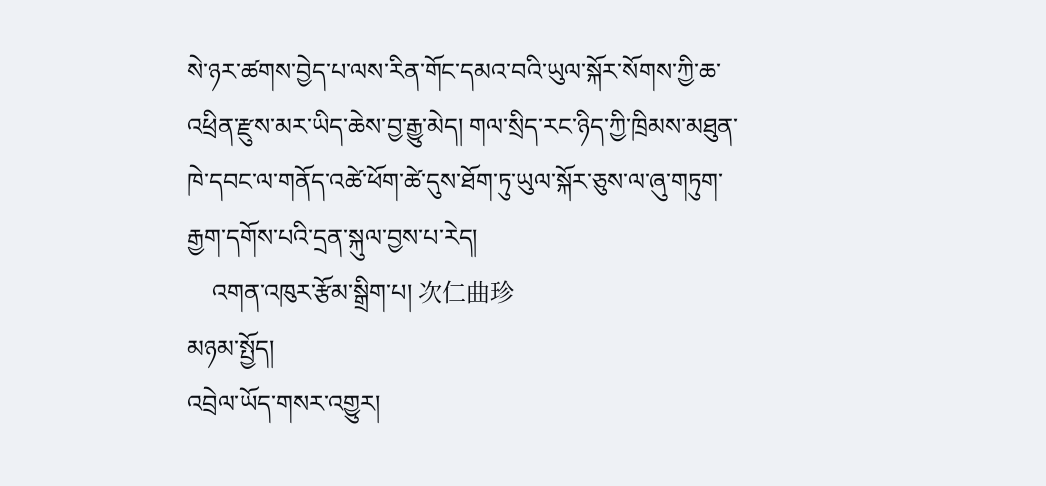སེ་ཉར་ཚགས་བྱེད་པ་ལས་རིན་གོང་དམའ་བའི་ཡུལ་སྐོར་སོགས་ཀྱི་ཆ་འཕྲིན་རྫུས་མར་ཡིད་ཆེས་བྱ་རྒྱུ་མེད། གལ་སྲིད་རང་ཉིད་ཀྱི་ཁྲིམས་མཐུན་ཁེ་དབང་ལ་གནོད་འཚེ་ཕོག་ཚེ་དུས་ཐོག་ཏུ་ཡུལ་སྐོར་ཅུས་ལ་ཞུ་གཏུག་རྒྱག་དགོས་པའི་དྲན་སྐུལ་བྱས་པ་རེད།
    འགན་འཁུར་རྩོམ་སྒྲིག་པ། 次仁曲珍
མཉམ་སྤྱོད།
འབྲེལ་ཡོད་གསར་འགྱུར།